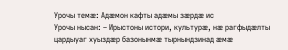Урочы темæ: Адæмон кафты адæмы зæрдæ ис
Урочы нысан: – Ирыстоны истори, культурæ, нæ рагфыдæлты цардыуаг хуыздæр базонынмæ тырнындзинад æмæ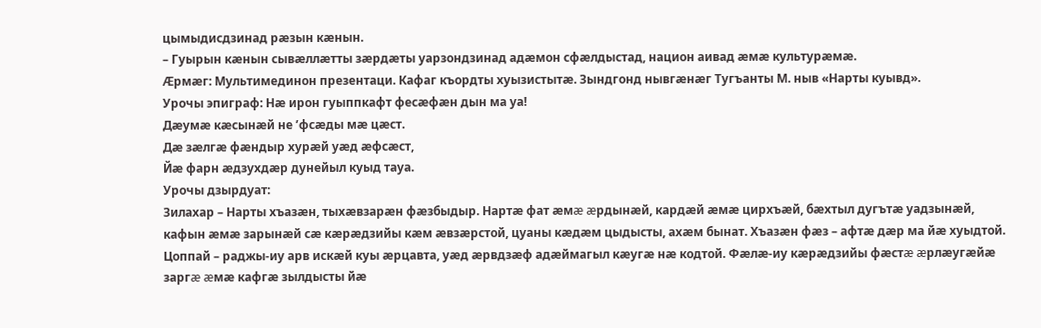цымыдисдзинад рæзын кæнын.
– Гуырын кæнын сывæллæтты зæрдæты уарзондзинад адæмон сфæлдыстад, национ аивад æмæ культурæмæ.
Æрмæг: Мультимединон презентаци. Кафаг къордты хуызистытæ. Зындгонд нывгæнæг Тугъанты М. ныв «Нарты куывд».
Урочы эпиграф: Нæ ирон гуыппкафт фесæфæн дын ма уа!
Дæумæ кæсынæй не ’фсæды мæ цæст.
Дæ зæлгæ фæндыр хурæй уæд æфсæст,
Йæ фарн æдзухдæр дунейыл куыд тауа.
Урочы дзырдуат:
Зилахар – Нарты хъазæн, тыхæвзарæн фæзбыдыр. Нартæ фат æмæ æрдынæй, кардæй æмæ цирхъæй, бæхтыл дугътæ уадзынæй, кафын æмæ зарынæй сæ кæрæдзийы кæм æвзæрстой, цуаны кæдæм цыдысты, ахæм бынат. Хъазæн фæз – афтæ дæр ма йæ хуыдтой.
Цоппай – раджы-иу арв искæй куы æрцавта, уæд æрвдзæф адæймагыл кæугæ нæ кодтой. Фæлæ-иу кæрæдзийы фæстæ æрлæугæйæ заргæ æмæ кафгæ зылдысты йæ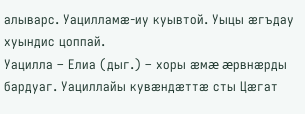алыварс. Уацилламæ-иу куывтой. Уыцы æгъдау хуындис цоппай.
Уацилла – Елиа (дыг.) – хоры æмæ æрвнæрды бардуаг. Уациллайы кувæндæттæ сты Цæгат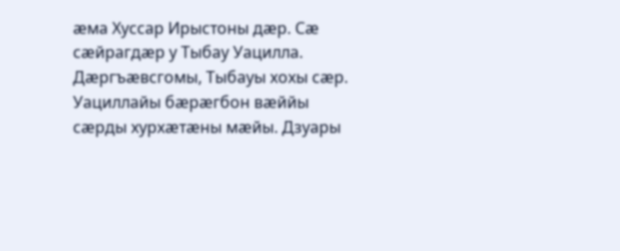æма Хуссар Ирыстоны дæр. Сæ сæйрагдæр у Тыбау Уацилла. Дæргъæвсгомы, Тыбауы хохы сæр. Уациллайы бæрæгбон вæййы сæрды хурхæтæны мæйы. Дзуары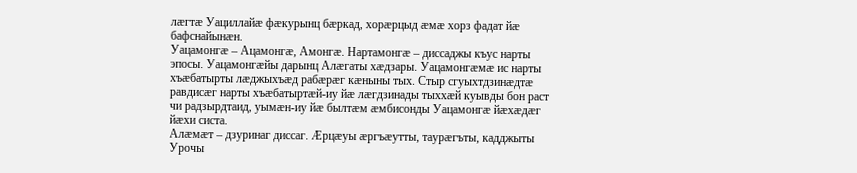лæгтæ Уациллайæ фæкурынц бæркад, хорæрцыд æмæ хорз фадат йæ бафснайынæн.
Уацамонгæ – Ацамонгæ, Амонгæ. Нартамонгæ – диссаджы къус нарты эпосы. Уацамонгæйы дарынц Алæгаты хæдзары. Уацамонгæмæ ис нарты хъæбатырты лæджыхъæд рабæрæг кæныны тых. Стыр сгуыхтдзинæдтæ равдисæг нарты хъæбатыртæй-иу йæ лæгдзинады тыххæй куывды бон раст чи радзырдтаид, уымæн-иу йæ былтæм æмбисонды Уацамонгæ йæхæдæг йæхи систа.
Алæмæт – дзуринаг диссаг. Æрцæуы æргъæутты, таурæгъты, кадджыты
Урочы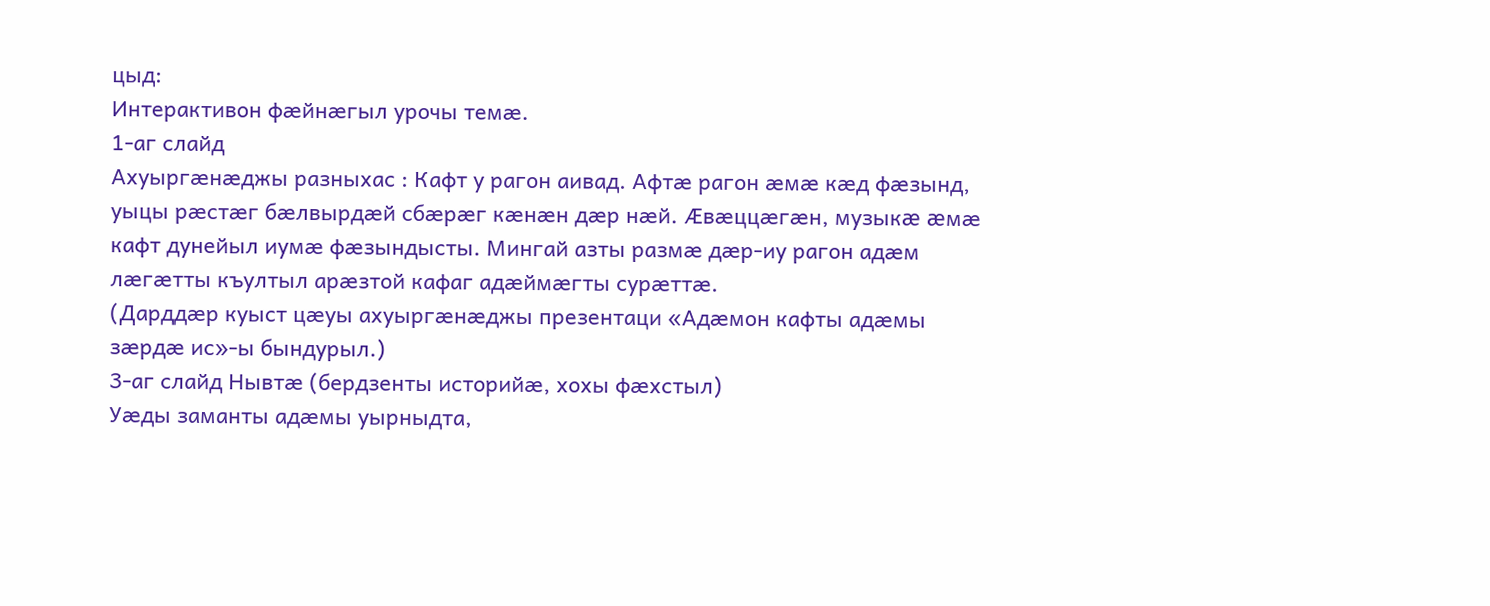цыд:
Интерактивон фæйнæгыл урочы темæ.
1-аг слайд
Ахуыргæнæджы разныхас : Кафт у рагон аивад. Афтæ рагон æмæ кæд фæзынд, уыцы рæстæг бæлвырдæй сбæрæг кæнæн дæр нæй. Æвæццæгæн, музыкæ æмæ кафт дунейыл иумæ фæзындысты. Мингай азты размæ дæр-иу рагон адæм лæгæтты къултыл арæзтой кафаг адæймæгты сурæттæ.
(Дарддæр куыст цæуы ахуыргæнæджы презентаци «Адæмон кафты адæмы зæрдæ ис»-ы бындурыл.)
3-аг слайд Нывтæ (бердзенты историйæ, хохы фæхстыл)
Уæды заманты адæмы уырныдта,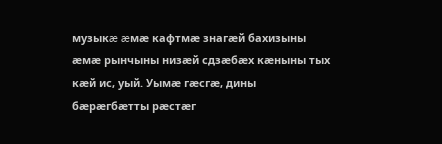музыкæ æмæ кафтмæ знагæй бахизыны æмæ рынчыны низæй сдзæбæх кæныны тых кæй ис, уый. Уымæ гæсгæ, дины бæрæгбæтты рæстæг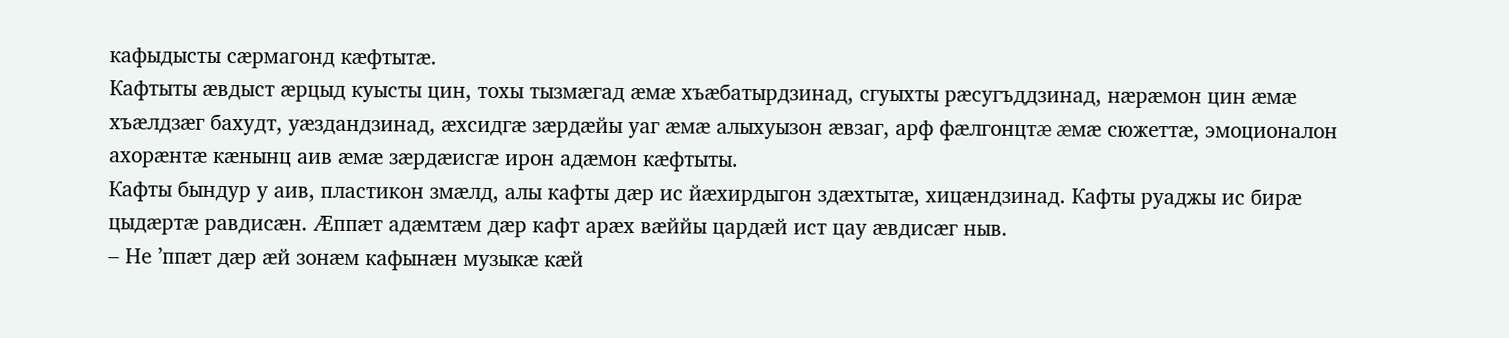кафыдысты сæрмагонд кæфтытæ.
Кафтыты æвдыст æрцыд куысты цин, тохы тызмæгад æмæ хъæбатырдзинад, сгуыхты рæсугъддзинад, нæрæмон цин æмæ хъæлдзæг бахудт, уæздандзинад, æхсидгæ зæрдæйы уаг æмæ алыхуызон æвзаг, арф фæлгонцтæ æмæ сюжеттæ, эмоционалон ахорæнтæ кæнынц аив æмæ зæрдæисгæ ирон адæмон кæфтыты.
Кафты бындур у аив, пластикон змæлд, алы кафты дæр ис йæхирдыгон здæхтытæ, хицæндзинад. Кафты руаджы ис бирæ цыдæртæ равдисæн. Æппæт адæмтæм дæр кафт арæх вæййы цардæй ист цау æвдисæг ныв.
– Не ’ппæт дæр æй зонæм кафынæн музыкæ кæй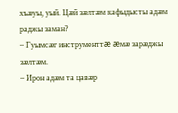хъæуы, уый. Цæй зæлтæм кафыдысты адæм раджы заман?
– Гуымсæг инструменттæ æмæ зарæджы зæлтæм.
– Ирон адæм та цавæр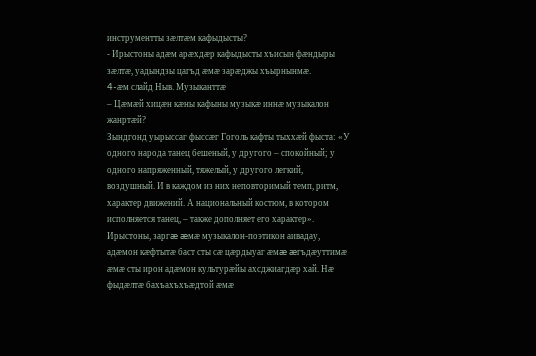инструментты зæлтæм кафыдысты?
- Ирыстоны адæм арæхдæр кафыдысты хъисын фæндыры зæлтæ, уадындзы цагъд æмæ зарæджы хъырнынмæ.
4-æм слайд Ныв. Музыканттæ
– Цæмæй хицæн кæны кафыны музыкæ иннæ музыкалон жанртæй?
Зындгонд уырыссаг фыссæг Гоголь кафты тыххæй фыста: «У одного народа танец бешеный, у другого – спокойный; у одного напряженный, тяжелый, у другого легкий, воздушный. И в каждом из них неповторимый темп, ритм, характер движений. А национальный костюм, в котором исполняется танец, – также дополняет его характер».
Ирыстоны, заргæ æмæ музыкалон-поэтикон аивадау, адæмон кæфтытæ баст сты сæ цæрдыуаг æмæ æгъдæуттимæ æмæ сты ирон адæмон культурæйы ахсджиагдæр хай. Нæ фыдæлтæ бахъахъхъæдтой æмæ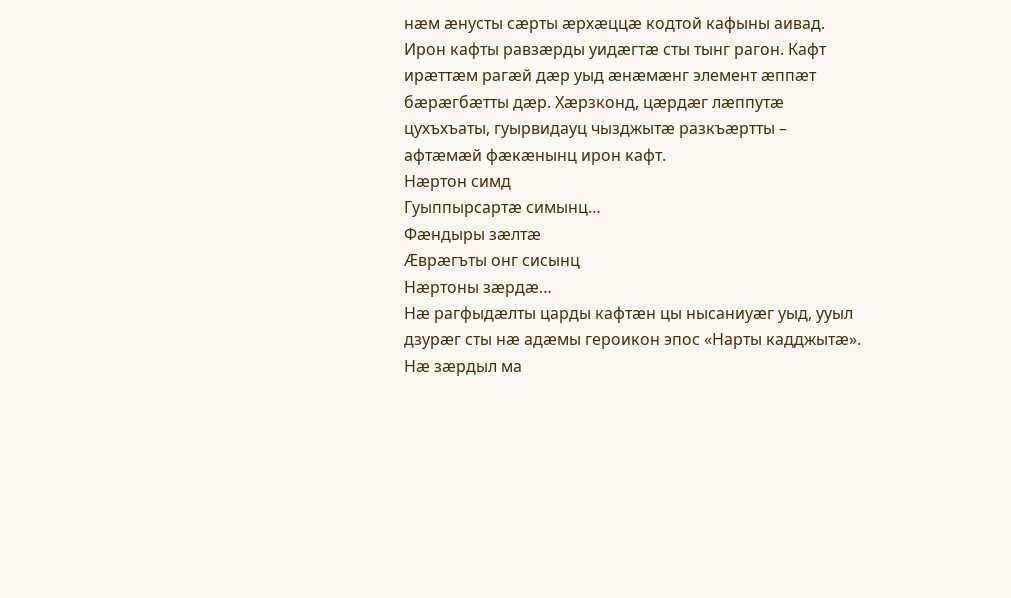нæм æнусты сæрты æрхæццæ кодтой кафыны аивад.
Ирон кафты равзæрды уидæгтæ сты тынг рагон. Кафт ирæттæм рагæй дæр уыд æнæмæнг элемент æппæт бæрæгбæтты дæр. Хæрзконд, цæрдæг лæппутæ цухъхъаты, гуырвидауц чызджытæ разкъæртты – афтæмæй фæкæнынц ирон кафт.
Нæртон симд
Гуыппырсартæ симынц…
Фæндыры зæлтæ
Æврæгъты онг сисынц
Нæртоны зæрдæ…
Нæ рагфыдæлты царды кафтæн цы нысаниуæг уыд, ууыл дзурæг сты нæ адæмы героикон эпос «Нарты кадджытæ». Нæ зæрдыл ма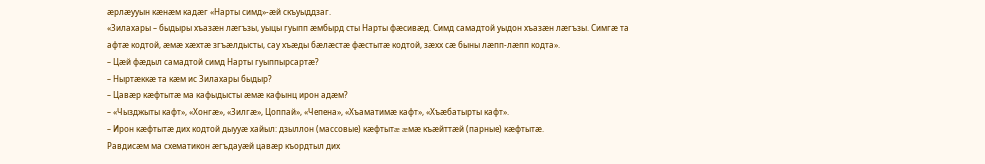æрлæууын кæнæм кадæг «Нарты симд»-æй скъуыддзаг.
«Зилахары – быдыры хъазæн лæгъзы, уыцы гуыпп æмбырд сты Нарты фæсивæд. Симд самадтой уыдон хъазæн лæгъзы. Симгæ та афтæ кодтой, æмæ хæхтæ згъæлдысты, сау хъæды бæлæстæ фæстытæ кодтой, зæхх сæ быны лæпп-лæпп кодта».
– Цæй фæдыл самадтой симд Нарты гуыппырсартæ?
– Ныртæккæ та кæм ис Зилахары быдыр?
– Цавæр кæфтытæ ма кафыдысты æмæ кафынц ирон адæм?
– «Чызджыты кафт», «Хонгæ», «Зилгæ», Цоппай», «Чепена», «Хъаматимæ кафт», «Хъæбатырты кафт».
– Ирон кæфтытæ дих кодтой дыууæ хайыл: дзыллон (массовые) кæфтытæ æмæ къæйттæй (парные) кæфтытæ.
Равдисæм ма схематикон æгъдауæй цавæр къордтыл дих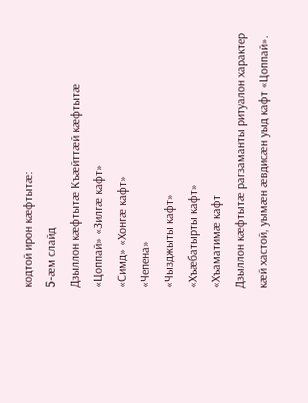кодтой ирон кæфтытæ:
5-æм слайд
Дзыллон кæфтытæ Къæйттæй кæфтытæ
«Цоппай» «Зилгæ кафт»
«Симд» «Хонгæ кафт»
«Чепена»
«Чызджыты кафт»
«Хъæбатырты кафт»
«Хъаматимæ кафт
Дзыллон кæфтытæ рагзаманты ритуалон характер кæй хастой, уымæн æвдисæн уыд кафт «Цоппай».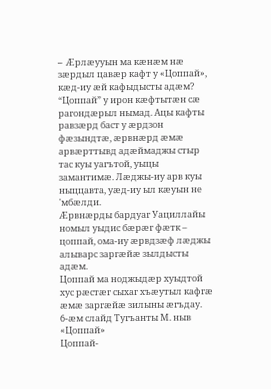– Æрлæууын ма кæнæм нæ зæрдыл цавæр кафт у «Цоппай», кæд-иу æй кафыдысты адæм?
“Цоппай” у ирон кæфтытæн сæ рагондæрыл нымад. Ацы кафты равзæрд баст у æрдзон фæзындтæ, æрвнæрд æмæ арвæрттывд адæймаджы стыр тас куы уагътой, уыцы замантимæ. Лæджы-иу арв куы ныццавта, уæд-иу ыл кæуын не 'мбæлди.
Æрвнæрды бардуаг Уациллайы номыл уыдис бæрæг фæтк – цоппай, ома-иу æрвдзæф лæджы алыварс заргæйæ зылдысты адæм.
Цоппай ма ноджыдæр хуыдтой хус рæстæг сыхаг хъæутыл кафгæ æмæ заргæйæ зилыны æгъдау.
6-æм слайд Тугъанты М. ныв «Цоппай»
Цоппай-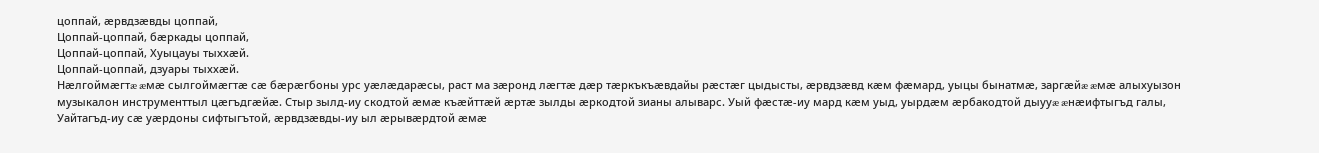цоппай, æрвдзæвды цоппай,
Цоппай-цоппай, бæркады цоппай,
Цоппай-цоппай, Хуыцауы тыххæй.
Цоппай-цоппай, дзуары тыххæй.
Нæлгоймæгтæ æмæ сылгоймæгтæ сæ бæрæгбоны урс уæлæдарæсы, раст ма зæронд лæгтæ дæр тæркъкъæвдайы рæстæг цыдысты, æрвдзæвд кæм фæмард, уыцы бынатмæ, заргæйæ æмæ алыхуызон музыкалон инструменттыл цæгъдгæйæ. Стыр зылд-иу скодтой æмæ къæйттæй æртæ зылды æркодтой зианы алыварс. Уый фæстæ-иу мард кæм уыд, уырдæм æрбакодтой дыууæ æнæифтыгъд галы, Уайтагъд-иу сæ уæрдоны сифтыгътой, æрвдзæвды-иу ыл æрывæрдтой æмæ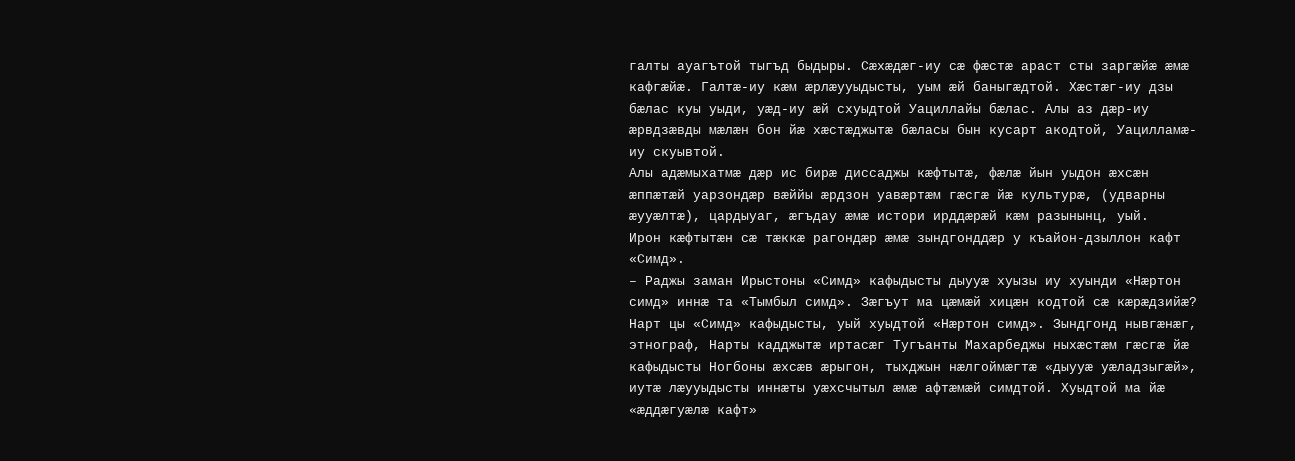галты ауагътой тыгъд быдыры. Сæхæдæг-иу сæ фæстæ араст сты заргæйæ æмæ кафгæйæ. Галтæ-иу кæм æрлæууыдысты, уым æй баныгæдтой. Хæстæг-иу дзы бæлас куы уыди, уæд-иу æй схуыдтой Уациллайы бæлас. Алы аз дæр-иу æрвдзæвды мæлæн бон йæ хæстæджытæ бæласы бын кусарт акодтой, Уацилламæ-иу скуывтой.
Алы адæмыхатмæ дæр ис бирæ диссаджы кæфтытæ, фæлæ йын уыдон æхсæн æппæтæй уарзондæр вæййы æрдзон уавæртæм гæсгæ йæ культурæ, (удварны æууæлтæ), цардыуаг, æгъдау æмæ истори ирддæрæй кæм разынынц, уый.
Ирон кæфтытæн сæ тæккæ рагондæр æмæ зындгонддæр у къайон-дзыллон кафт «Симд».
– Раджы заман Ирыстоны «Симд» кафыдысты дыууæ хуызы иу хуынди «Нæртон симд» иннæ та «Тымбыл симд». Зæгъут ма цæмæй хицæн кодтой сæ кæрæдзийæ?
Нарт цы «Симд» кафыдысты, уый хуыдтой «Нæртон симд». Зындгонд нывгæнæг, этнограф, Нарты кадджытæ иртасæг Тугъанты Махарбеджы ныхæстæм гæсгæ йæ кафыдысты Ногбоны æхсæв æрыгон, тыхджын нæлгоймæгтæ «дыууæ уæладзыгæй», иутæ лæууыдысты иннæты уæхсчытыл æмæ афтæмæй симдтой. Хуыдтой ма йæ «æддæгуæлæ кафт»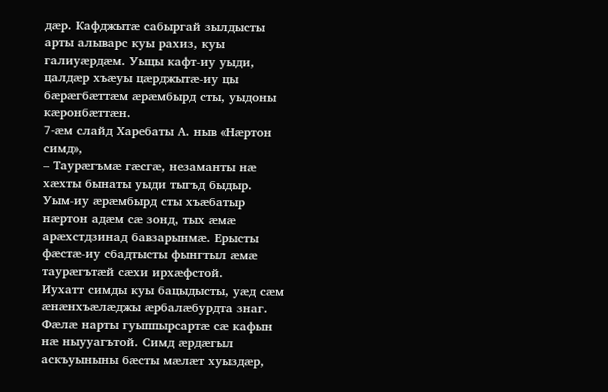дæр. Кафджытæ сабыргай зылдысты арты алыварс куы рахиз, куы галиуæрдæм. Уыцы кафт-иу уыди, цалдæр хъæуы цæрджытæ-иу цы бæрæгбæттæм æрæмбырд сты, уыдоны кæронбæттæн.
7-æм слайд Харебаты А. ныв «Нæртон симд»,
– Таурæгъмæ гæсгæ, незаманты нæ хæхты бынаты уыди тыгъд быдыр. Уым-иу æрæмбырд сты хъæбатыр нæртон адæм сæ зонд, тых æмæ арæхстдзинад бавзарынмæ. Ерысты фæстæ-иу сбадтысты фынгтыл æмæ таурæгътæй сæхи ирхæфстой.
Иухатт симды куы бацыдысты, уæд сæм æнæнхъæлæджы æрбалæбурдта знаг. Фæлæ нарты гуыппырсартæ сæ кафын нæ ныууагътой. Симд æрдæгыл аскъуыныны бæсты мæлæт хуыздæр,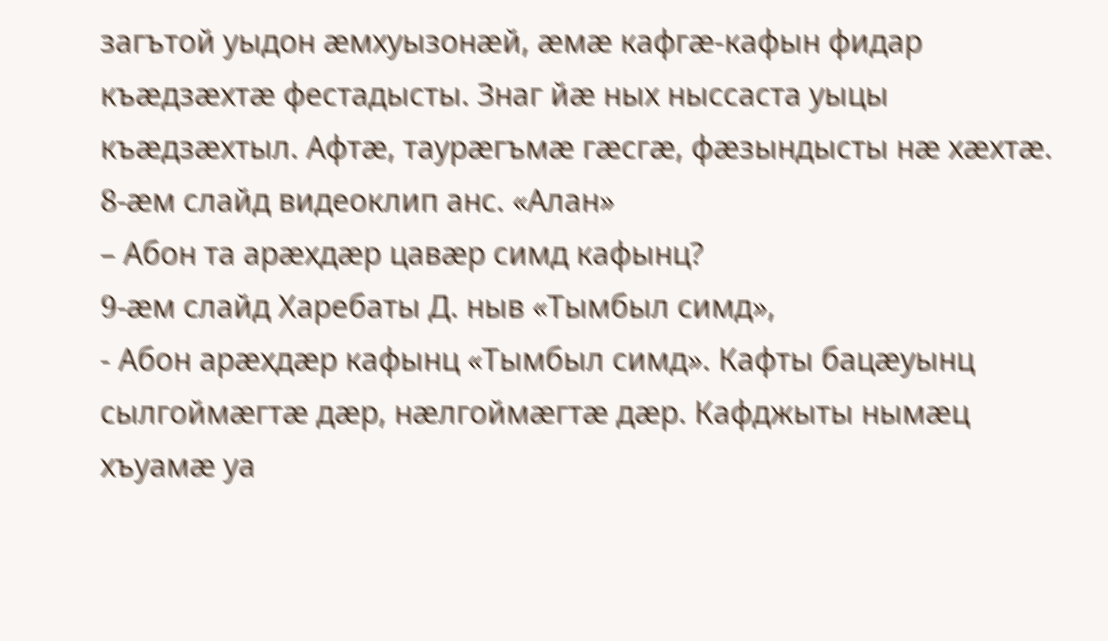загътой уыдон æмхуызонæй, æмæ кафгæ-кафын фидар къæдзæхтæ фестадысты. Знаг йæ ных ныссаста уыцы къæдзæхтыл. Афтæ, таурæгъмæ гæсгæ, фæзындысты нæ хæхтæ.
8-æм слайд видеоклип анс. «Алан»
– Абон та арæхдæр цавæр симд кафынц?
9-æм слайд Харебаты Д. ныв «Тымбыл симд»,
- Абон арæхдæр кафынц «Тымбыл симд». Кафты бацæуынц сылгоймæгтæ дæр, нæлгоймæгтæ дæр. Кафджыты нымæц хъуамæ уа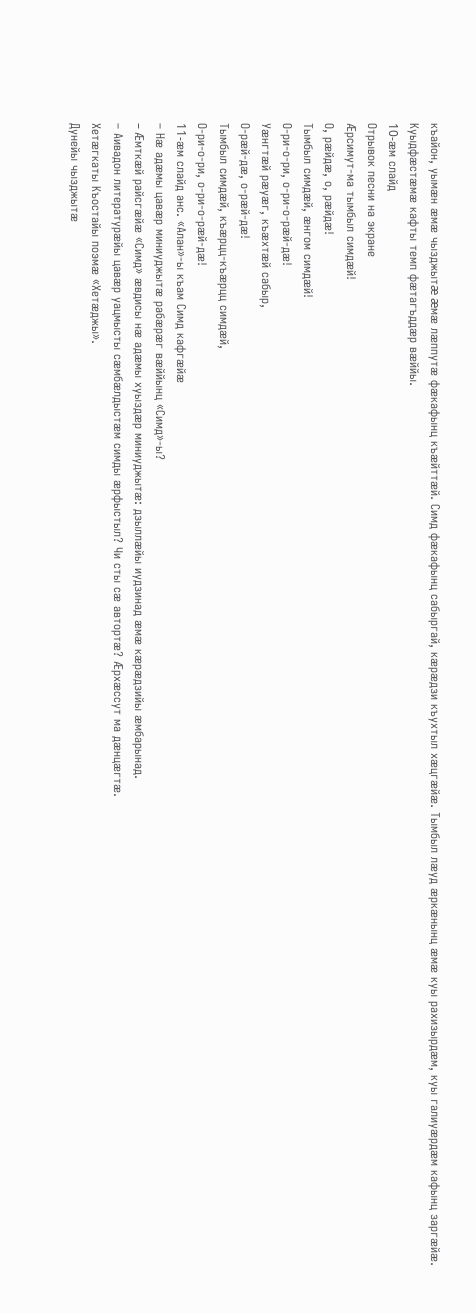къайон, уымæн æмæ чызджытæ æмæ лæппутæ фæкафынц къæйттæй. Симд фæкафынц сабыргай, кæрæдзи къухтыл хæцгæйæ. Тымбыл лæуд æркæнынц æмæ куы рахизырдæм, куы галиуæрдæм кафынц заргæйæ.
Куыдфæстæмæ кафты темп фæтагъддæр вæййы.
10-æм слайд
Отрывок песни на экране
Æрсимут-ма тымбыл симдæй!
О, рæйдæ, о, рæйдæ!
Тымбыл симдæй, æнгом симдæй!
О-ри-о-ри, о-ри-о-рæй-дæ!
Уæнгтæй рæуæг, къæхтæй сабыр,
О-рæй-дæ, о-рæй-дæ!
Тымбыл симдæй, къæрцц-къæрцц симдæй,
О-ри-о-ри, о-ри-о-рæй-дæ!
11-æм слайд анс. «Алан»-ы къам Симд кафгæйæ
– Нæ адæмы цавæр миниуджытæ рабæрæг вæййынц «Симд»-ы?
– Æмткæй райсгæйæ «Симд» æвдисы нæ адæмы хуыздæр миниуджытæ: дзыллæйы иудзинад æмæ кæрæдзийы æмбарынад.
– Аивадон литературæйы цавæр уацмысты сæмбæлдыстæм симды æрфыстыл? Чи сты сæ автортæ? Æрхæссут ма дæнцæгтæ.
Хетæгкаты Къостайы поэмæ «Хетæджы».
Дунейы чызджытæ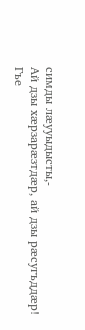симды лæууыдысты,-
Ай дзы хæрзарæзтдæр, ай дзы рæсугъддæр!
Гъе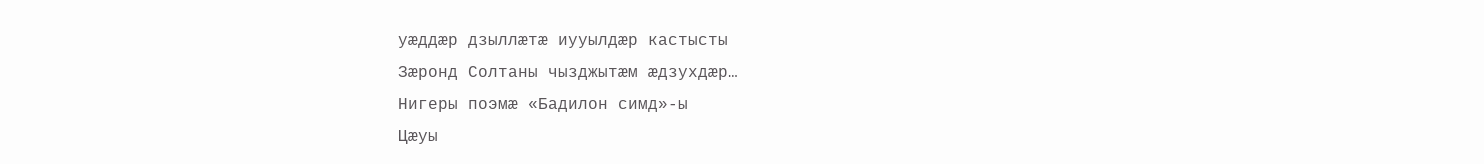уæддæр дзыллæтæ иууылдæр кастысты
Зæронд Солтаны чызджытæм æдзухдæр…
Нигеры поэмæ «Бадилон симд»-ы
Цæуы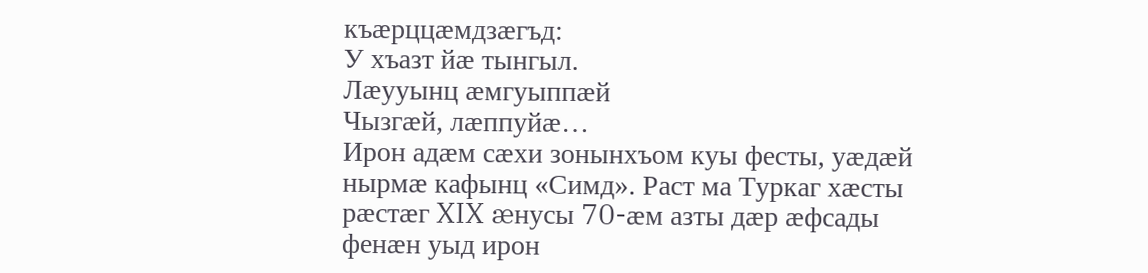къæрццæмдзæгъд:
У хъазт йæ тынгыл.
Лæууынц æмгуыппæй
Чызгæй, лæппуйæ…
Ирон адæм сæхи зонынхъом куы фесты, уæдæй нырмæ кафынц «Симд». Раст ма Туркаг хæсты рæстæг XIX æнусы 70-æм азты дæр æфсады фенæн уыд ирон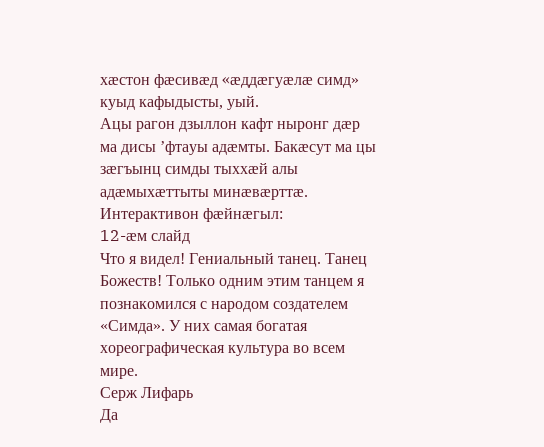хæстон фæсивæд «æддæгуæлæ симд» куыд кафыдысты, уый.
Ацы рагон дзыллон кафт ныронг дæр ма дисы ’фтауы адæмты. Бакæсут ма цы зæгъынц симды тыххæй алы адæмыхæттыты минæвæрттæ.
Интерактивон фæйнæгыл:
12-æм слайд
Что я видел! Гениальный танец. Танец Божеств! Только одним этим танцем я познакомился с народом создателем «Симда». У них самая богатая хореографическая культура во всем мире.
Серж Лифарь
Да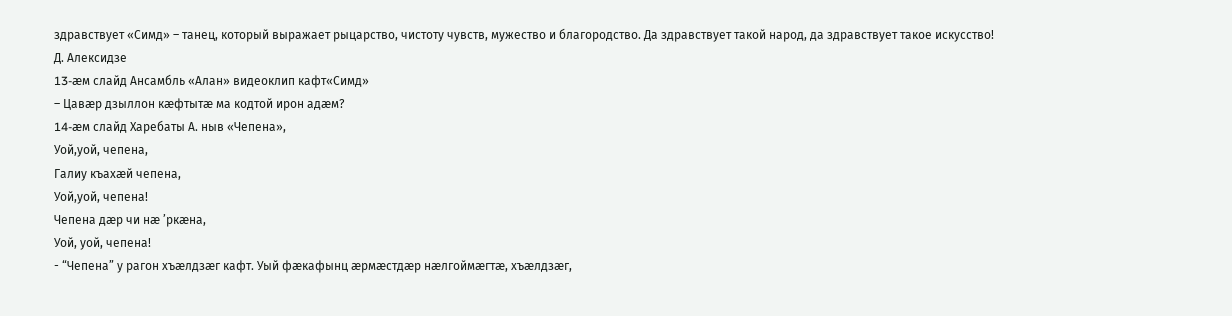здравствует «Симд» – танец, который выражает рыцарство, чистоту чувств, мужество и благородство. Да здравствует такой народ, да здравствует такое искусство!
Д. Алексидзе
13-æм слайд Ансамбль «Алан» видеоклип кафт«Симд»
– Цавæр дзыллон кæфтытæ ма кодтой ирон адæм?
14-æм слайд Харебаты А. ныв «Чепена»,
Уой,уой, чепена,
Галиу къахæй чепена,
Уой,уой, чепена!
Чепена дæр чи нæ ’ркæна,
Уой, уой, чепена!
- “Чепена” у рагон хъæлдзæг кафт. Уый фæкафынц æрмæстдæр нæлгоймæгтæ, хъæлдзæг,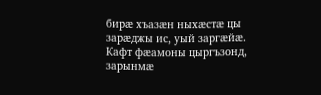бирæ хъазæн ныхæстæ цы зарæджы ис, уый заргæйæ. Кафт фæамоны цыргъзонд, зарынмæ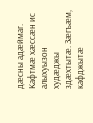дæсны адæймаг. Кафтмæ хæссæн ис алыхуызон худæджы здæхтытæ. Зæгъæм, кафджытæ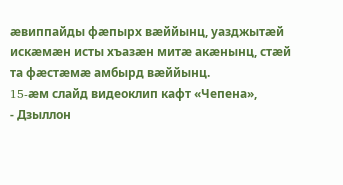æвиппайды фæпырх вæййынц, уазджытæй искæмæн исты хъазæн митæ акæнынц, стæй та фæстæмæ амбырд вæййынц.
15-æм слайд видеоклип кафт «Чепена»,
- Дзыллон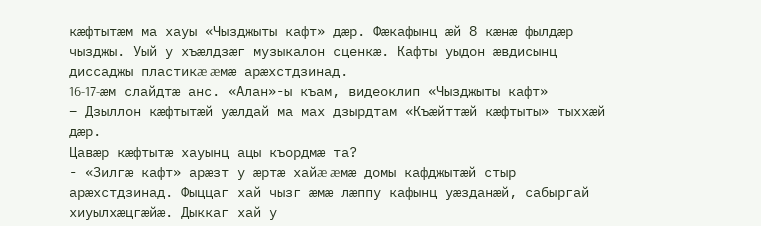кæфтытæм ма хауы «Чызджыты кафт» дæр. Фæкафынц æй 8 кæнæ фылдæр чызджы. Уый у хъæлдзæг музыкалон сценкæ. Кафты уыдон æвдисынц диссаджы пластикæ æмæ арæхстдзинад.
16-17-æм слайдтæ анс. «Алан»-ы къам, видеоклип «Чызджыты кафт»
– Дзыллон кæфтытæй уæлдай ма мах дзырдтам «Къæйттæй кæфтыты» тыххæй дæр.
Цавæр кæфтытæ хауынц ацы къордмæ та?
- «Зилгæ кафт» арæзт у æртæ хайæ æмæ домы кафджытæй стыр арæхстдзинад. Фыццаг хай чызг æмæ лæппу кафынц уæзданæй, сабыргай хиуылхæцгæйæ. Дыккаг хай у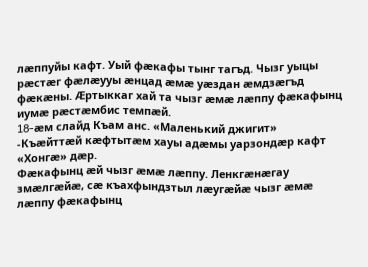лæппуйы кафт. Уый фæкафы тынг тагъд. Чызг уыцы рæстæг фæлæууы æнцад æмæ уæздан æмдзæгъд фæкæны. Æртыккаг хай та чызг æмæ лæппу фæкафынц иумæ рæстæмбис темпæй.
18-æм слайд Къам анс. «Маленький джигит»
-Къæйттæй кæфтытæм хауы адæмы уарзондæр кафт «Хонгæ» дæр.
Фæкафынц æй чызг æмæ лæппу. Ленкгæнæгау змæлгæйæ, сæ къахфындзтыл лæугæйæ чызг æмæ лæппу фæкафынц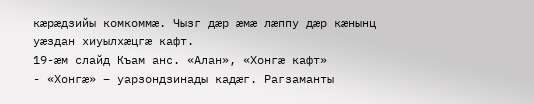кæрæдзийы комкоммæ. Чызг дæр æмæ лæппу дæр кæнынц уæздан хиуылхæцгæ кафт.
19-æм слайд Къам анс. «Алан», «Хонгæ кафт»
- «Хонгæ» – уарзондзинады кадæг. Рагзаманты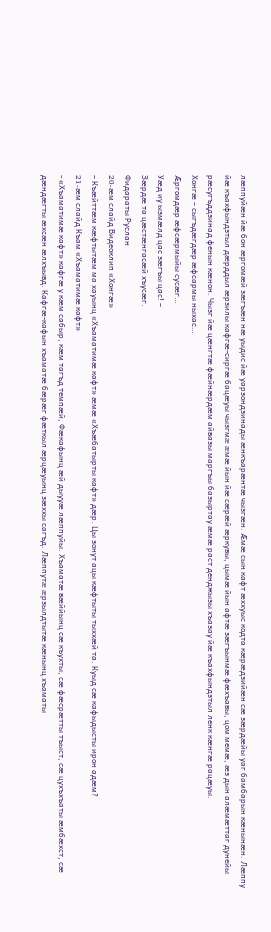лæппуйæн йæ бон æргомæй зæгъæн нæ уыдис йæ уарзондзинады æнкъарæнтæ чызгæн. Æмæ сын кафт æххуыс кодта кæрæдзийæн сæ зæрдæйы уаг бамбарын кæнынæн. Лæппу йæ къахфындзтыл дæрддыл æрзилы кафгæ-сиргæ бацæуы чызгмæ æмæ йын йæ сæрæй æркувы, цымæ йын афтæ зæгъынмæ фæхъавы, цом мемæ, æз дын алæмæттаг дунейы рæсугъддзинад фенын кæнон. Чызг йæ цæнгтæ фæйнæрдæм айвазы маргъы базыртау æмæ раст денджызы хъазау йæ къахфындзтыл ленк кæнгæ рацæуы.
Хонгæ – сыгъдæгдæр æфсармы ныхас…
Æргомдæр æфсæрмыйы сусæг…
Уæд иу ызмæлд цас зæгъы цас! –
Зæрдæ та цæстæнгасæй хъусæг.
Фидараты Руслан
20-æм слайд Видеоклип «Хонгæ»
– Къæйттæм кæфтытæм ма хауынц «Хъаматимæ кафт» æмæ «Хъæбатырты кафт» дæр. Цы зонут ацы кæфтыты тыххæй та. Куыд сæ кафыдысты ирон адæм?
21-æм слайд Къам «Хъаматимæ кафт»
- «Хъаматимæ кафт» кафгæ у кæм сабыр, кæм тагъд темпæй, Фæкафынц æй дыууæ лæппуйы. Хъаматæ вæййынц сæ къухты, сæ фæсрæтты тъыст, сæ цухъхъаты æмбæхст, сæ дæндæгты æхсæн æлхъывд. Кафгæ-кафын хъаматæ бæрæг фæткыл æрцæуынц зæххы сагъд. Лæппутæ æрзылдтытæ кæнынц хъаматы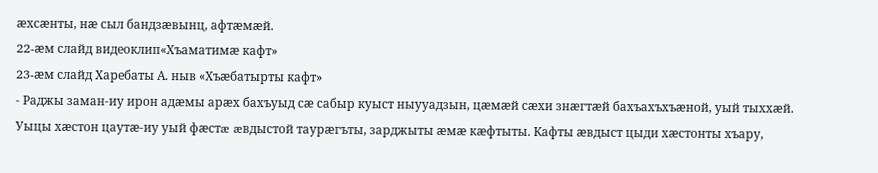æхсæнты, нæ сыл бандзæвынц, афтæмæй.
22-æм слайд видеоклип«Хъаматимæ кафт»
23-æм слайд Харебаты А. ныв «Хъæбатырты кафт»
- Раджы заман-иу ирон адæмы арæх бахъуыд сæ сабыр куыст ныууадзын, цæмæй сæхи знæгтæй бахъахъхъæной, уый тыххæй. Уыцы хæстон цаутæ-иу уый фæстæ æвдыстой таурæгъты, зарджыты æмæ кæфтыты. Кафты æвдыст цыди хæстонты хъару,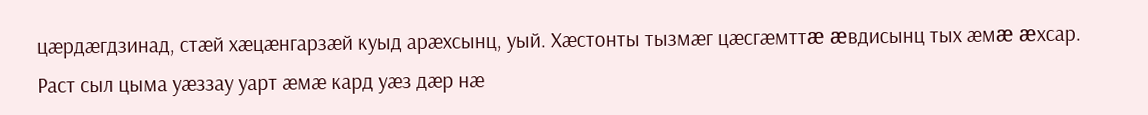цæрдæгдзинад, стæй хæцæнгарзæй куыд арæхсынц, уый. Хæстонты тызмæг цæсгæмттæ æвдисынц тых æмæ æхсар. Раст сыл цыма уæззау уарт æмæ кард уæз дæр нæ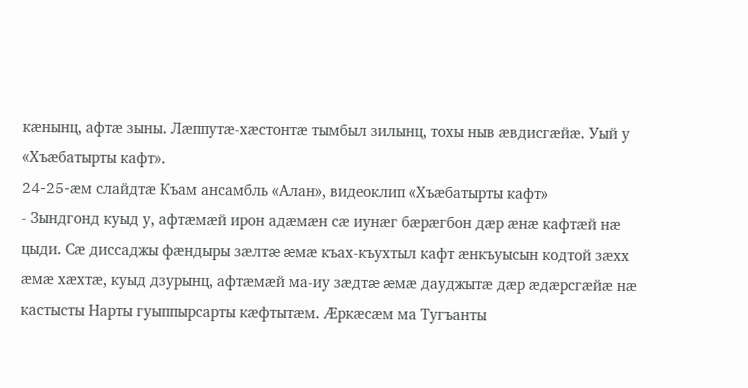кæнынц, афтæ зыны. Лæппутæ-хæстонтæ тымбыл зилынц, тохы ныв æвдисгæйæ. Уый у «Хъæбатырты кафт».
24-25-æм слайдтæ Къам ансамбль «Алан», видеоклип «Хъæбатырты кафт»
- Зындгонд куыд у, афтæмæй ирон адæмæн сæ иунæг бæрæгбон дæр æнæ кафтæй нæ цыди. Сæ диссаджы фæндыры зæлтæ æмæ къах-къухтыл кафт æнкъуысын кодтой зæхх æмæ хæхтæ, куыд дзурынц, афтæмæй ма-иу зæдтæ æмæ дауджытæ дæр æдæрсгæйæ нæ кастысты Нарты гуыппырсарты кæфтытæм. Æркæсæм ма Тугъанты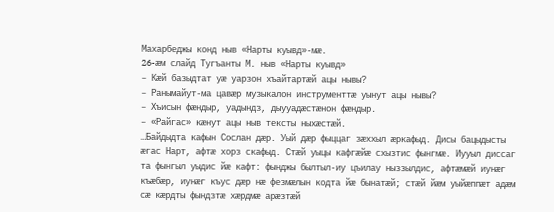Махарбеджы конд ныв «Нарты куывд»-мæ.
26-æм слайд Тугъанты М. ныв «Нарты куывд»
– Кæй базыдтат уæ уарзон хъайтартæй ацы нывы?
– Ранымайут-ма цавæр музыкалон инструменттæ уынут ацы нывы?
– Хъисын фæндыр, уадындз, дыууадæстæнон фæндыр.
– «Райгас» кæнут ацы ныв тексты ныхæстæй.
…Байдыдта кафын Сослан дæр. Уый дæр фыццаг зæххыл æркафыд. Дисы бацыдысты æгас Нарт, афтæ хорз скафыд. Стæй уыцы кафгæйæ схызтис фынгмæ. Иууыл диссаг та фынгыл уыдис йæ кафт: фынджы былтыл-иу цъилау ныззылдис, афтæмæй иунæг къæбæр, иунæг къус дæр нæ фезмæлын кодта йæ бынатæй; стæй йæм уыйæппæт адæм сæ кæрдты фындзтæ хæрдмæ арæзтæй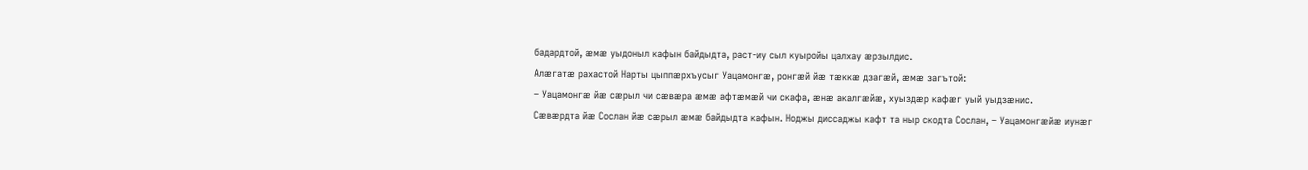бадардтой, æмæ уыдоныл кафын байдыдта, раст-иу сыл куыройы цалхау æрзылдис.
Алæгатæ рахастой Нарты цыппæрхъусыг Уацамонгæ, ронгæй йæ тæккæ дзагæй, æмæ загътой:
– Уацамонгæ йæ сæрыл чи сæвæра æмæ афтæмæй чи скафа, æнæ акалгæйæ, хуыздæр кафæг уый уыдзæнис.
Сæвæрдта йæ Сослан йæ сæрыл æмæ байдыдта кафын. Ноджы диссаджы кафт та ныр скодта Сослан, – Уацамонгæйæ иунæг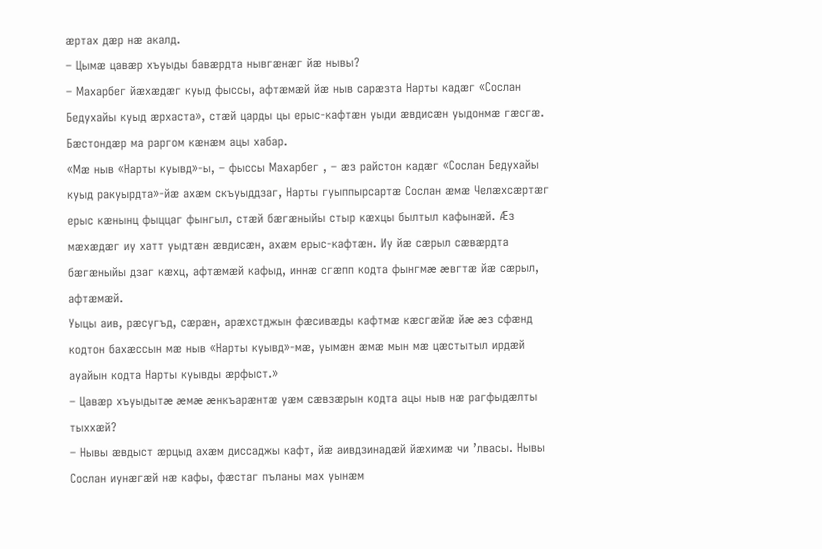æртах дæр нæ акалд.
– Цымæ цавæр хъуыды бавæрдта нывгæнæг йæ нывы?
– Махарбег йæхæдæг куыд фыссы, афтæмæй йæ ныв сарæзта Нарты кадæг «Сослан Бедухайы куыд æрхаста», стæй царды цы ерыс-кафтæн уыди æвдисæн уыдонмæ гæсгæ.
Бæстондæр ма раргом кæнæм ацы хабар.
«Мæ ныв «Нарты куывд»-ы, – фыссы Махарбег , – æз райстон кадæг «Сослан Бедухайы куыд ракуырдта»-йæ ахæм скъуыддзаг, Нарты гуыппырсартæ Сослан æмæ Челæхсæртæг ерыс кæнынц фыццаг фынгыл, стæй бæгæныйы стыр кæхцы былтыл кафынæй. Æз мæхæдæг иу хатт уыдтæн æвдисæн, ахæм ерыс-кафтæн. Иу йæ сæрыл сæвæрдта бæгæныйы дзаг кæхц, афтæмæй кафыд, иннæ сгæпп кодта фынгмæ æвгтæ йæ сæрыл, афтæмæй.
Уыцы аив, рæсугъд, сæрæн, арæхстджын фæсивæды кафтмæ кæсгæйæ йæ æз сфæнд кодтон бахæссын мæ ныв «Нарты куывд»-мæ, уымæн æмæ мын мæ цæстытыл ирдæй ауайын кодта Нарты куывды æрфыст.»
– Цавæр хъуыдытæ æмæ æнкъарæнтæ уæм сæвзæрын кодта ацы ныв нæ рагфыдæлты тыххæй?
– Нывы æвдыст æрцыд ахæм диссаджы кафт, йæ аивдзинадæй йæхимæ чи ’лвасы. Нывы Сослан иунæгæй нæ кафы, фæстаг пъланы мах уынæм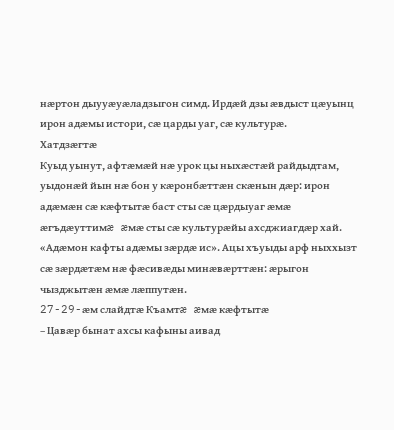нæртон дыууæуæладзыгон симд. Ирдæй дзы æвдыст цæуынц ирон адæмы истори, сæ царды уаг, сæ культурæ.
Хатдзæгтæ
Куыд уынут, афтæмæй нæ урок цы ныхæстæй райдыдтам, уыдонæй йын нæ бон у кæронбæттæн скæнын дæр: ирон адæмæн сæ кæфтытæ баст сты сæ цæрдыуаг æмæ æгъдæуттимæ æмæ сты сæ культурæйы ахсджиагдæр хай.
«Адæмон кафты адæмы зæрдæ ис». Ацы хъуыды арф ныххызт сæ зæрдæтæм нæ фæсивæды минæвæрттæн: æрыгон чызджытæн æмæ лæппутæн.
27-29-æм слайдтæ Къамтæ æмæ кæфтытæ
– Цавæр бынат ахсы кафыны аивад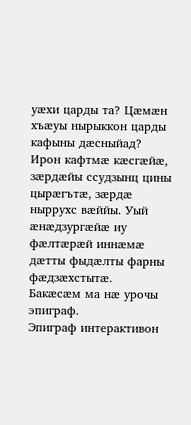уæхи царды та? Цæмæн хъæуы нырыккон царды кафыны дæсныйад?
Ирон кафтмæ кæсгæйæ, зæрдæйы ссудзынц цины цырæгътæ, зæрдæ ныррухс вæййы. Уый æнæдзургæйæ иу фæлтæрæй иннæмæ дæтты фыдæлты фарны фæдзæхстытæ.
Бакæсæм ма нæ урочы эпиграф.
Эпиграф интерактивон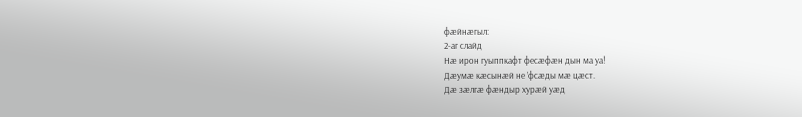фæйнæгыл:
2-аг слайд
Нæ ирон гуыппкафт фесæфæн дын ма уа!
Дæумæ кæсынæй не ’фсæды мæ цæст.
Дæ зæлгæ фæндыр хурæй уæд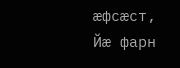æфсæст,
Йæ фарн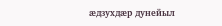æдзухдæр дунейыл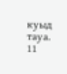куыд тауа.
11